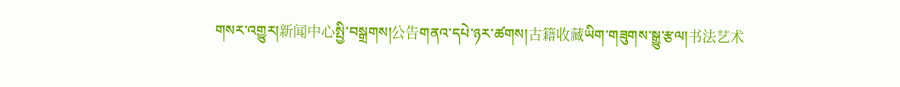གསར་འགྱུར།新闻中心སྤྱི་བསྒྲགས།公告གནའ་དཔེ་ཉར་ཚགས།古籍收藏ཡིག་གཟུགས་སྒྱུ་རྩལ།书法艺术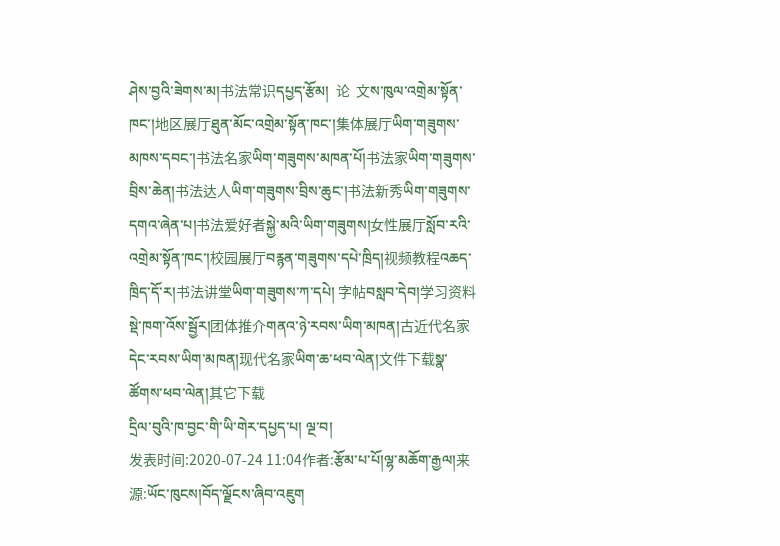ཤེས་བྱའི་ཟེགས་མ།书法常识དཔྱད་རྩོམ།  论  文ས་ཁུལ་འགྲེམ་སྟོན་ཁང་།地区展厅ཐུན་མོང་འགྲེམ་སྟོན་ཁང་།集体展厅ཡིག་གཟུགས་མཁས་དབང་།书法名家ཡིག་གཟུགས་མཁན་པོ།书法家ཡིག་གཟུགས་བྲིས་ཆེན།书法达人ཡིག་གཟུགས་བྲིས་ཆུང་།书法新秀ཡིག་གཟུགས་དགའ་ཞེན་པ།书法爱好者སྐྱེ་མའི་ཡིག་གཟུགས།女性展厅སློབ་རའི་འགྲེམ་སྟོན་ཁང་།校园展厅བརྙན་གཟུགས་དཔེ་ཁྲིད།视频教程འཆད་ཁྲིད་དོ་ར།书法讲堂ཡིག་གཟུགས་ཀ་དཔེ། 字帖བསླབ་དེབ།学习资料སྡེ་ཁག་འོས་སྦྱོར།团体推介གནའ་ཉེ་རབས་ཡིག་མཁན།古近代名家དེང་རབས་ཡིག་མཁན།现代名家ཡིག་ཆ་ཕབ་ལེན།文件下载སྣ་ཚོགས་ཕབ་ལེན།其它下载
དྲིལ་བུའི་ཁ་བྱང་གི་ཡི་གེར་དཔྱད་པ། ལྔ་བ།
发表时间:2020-07-24 11:04作者:རྩོམ་པ་པོ།ལྷ་མཆོག་རྒྱལ།来源:ཡོང་ཁུངས།བོད་ལྗོངས་ཞིབ་འཇུག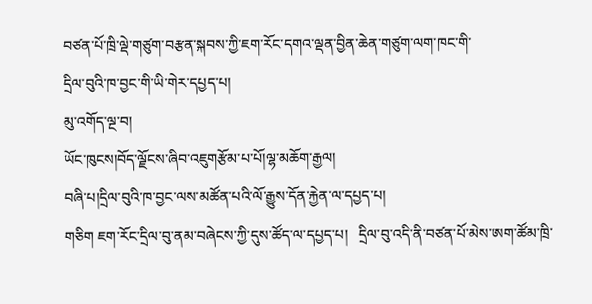བཙན་པོ་ཁྲི་ལྡེ་གཙུག་བརྩན་སྐབས་ཀྱི་ཇག་རོང་དགའ་ལྡན་བྱིན་ཆེན་གཙུག་ལག་ཁང་གི་
དྲིལ་བུའི་ཁ་བྱང་གི་ཡི་གེར་དཔྱད་པ།
མུ་འགོད་ལྔ་བ།
ཡོང་ཁུངས།བོད་ལྗོངས་ཞིབ་འཇུགརྩོམ་པ་པོ།ལྷ་མཆོག་རྒྱལ།
བཞི་པ།དྲིལ་བུའི་ཁ་བྱང་ལས་མཚོན་པའི་ལོ་རྒྱུས་དོན་རྐྱེན་ལ་དཔྱད་པ།
གཅིག ཇག་རོང་དྲིལ་བུ་ནམ་བཞེངས་ཀྱི་དུས་ཚོད་ལ་དཔྱད་པ།   དྲིལ་བུ་འདི་ནི་བཙན་པོ་མེས་ཨག་ཚོམ་ཁྲི་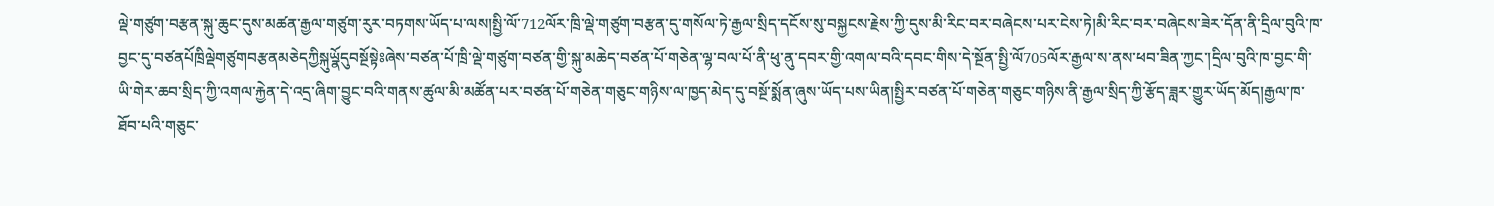ལྡེ་གཙུག་བརྩན་སྐུ་ཆུང་དུས་མཚན་རྒྱལ་གཙུག་རུར་བཏགས་ཡོད་པ་ལས།སྤྱི་ལོ་712ལོར་ཁྲི་ལྡེ་གཙུག་བརྩན་དུ་གསོལ་ཏེ་རྒྱལ་སྲིད་དངོས་སུ་བསྐྱངས་རྗེས་ཀྱི་དུས་མི་རིང་བར་བཞེངས་པར་ངེས་ཏེ།མི་རིང་བར་བཞེངས་ཟེར་དོན་ནི་དྲིལ་བུའི་ཁ་བྱང་དུ་བཙནཔོཁྲིལྡེགཙུགབརྩནམཅེདཀྱིསྐུཡྣོདུབསྔོསྟེཿཞེས་བཙན་པོ་ཁྲི་ལྡེ་གཙུག་བཙན་གྱི་སྐུ་མཆེད་བཙན་པོ་གཅེན་ལྷ་བལ་པོ་ནི་ཕུ་ནུ་དབར་གྱི་འགལ་བའི་དབང་གིས་དེ་སྔོན་སྤྱི་ལོ705ལོར་རྒྱལ་ས་ནས་ཕབ་ཟིན་ཀྱང་།དྲིལ་བུའི་ཁ་བྱང་གི་ཡི་གེར་ཆབ་སྲིད་ཀྱི་འགལ་རྐྱེན་དེ་འདྲ་ཞིག་བྱུང་བའི་གནས་ཚུལ་མི་མཚོན་པར་བཙན་པོ་གཅེན་གཅུང་གཉིས་ལ་ཁྱད་མེད་དུ་བསྔོ་སྨོན་ཞུས་ཡོད་པས་ཡིན།སྤྱིར་བཙན་པོ་གཅེན་གཅུང་གཉིས་ནི་རྒྱལ་སྲིད་ཀྱི་རྩོད་ཟླར་གྱུར་ཡོད་མོད།རྒྱལ་ཁ་ཐོབ་པའི་གཅུང་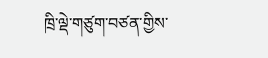ཁྲི་ལྡེ་གཙུག་བཙན་གྱིས་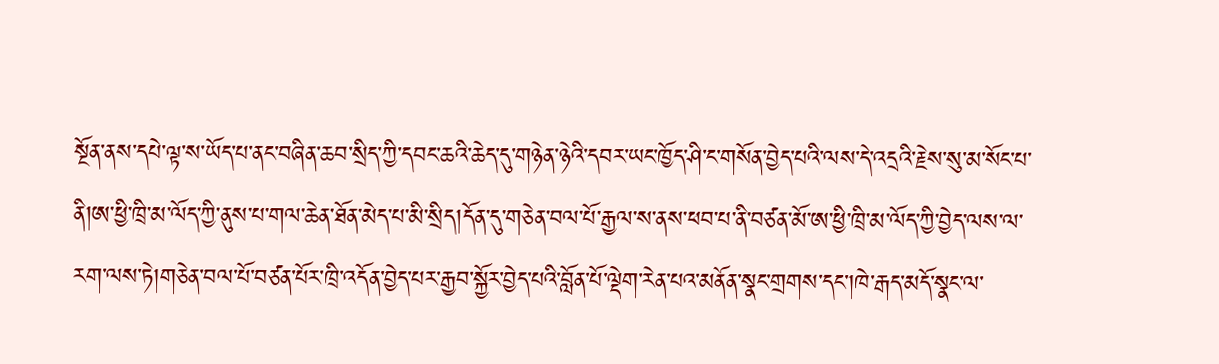སྔོན་ནས་དཔེ་ལྟ་ས་ཡོད་པ་ནང་བཞིན་ཆབ་སྲིད་ཀྱི་དབང་ཆའི་ཆེད་དུ་གཉེན་ཉེའི་དབར་ཡང་ཁྱོད་ཤི་ང་གསོན་བྱེད་པའི་ལས་དེ་འདྲའི་རྗེས་སུ་མ་སོང་པ་ནི།ཨ་ཕྱི་ཁྲི་མ་ལོད་ཀྱི་ནུས་པ་གལ་ཆེན་ཐོན་མེད་པ་མི་སྲིད།དོན་དུ་གཅེན་བལ་པོ་རྒྱལ་ས་ནས་ཕབ་པ་ནི་བཙན་མོ་ཨ་ཕྱི་ཁྲི་མ་ལོད་ཀྱི་བྱེད་ལས་ལ་རག་ལས་ཏེ།གཅེན་བལ་པོ་བཙན་པོར་ཁྲི་འདོན་བྱེད་པར་རྒྱབ་སྐྱོར་བྱེད་པའི་བློན་པོ་ལྡེག་རེན་པའ་མནོན་སྣང་གྲགས་དང་།ཁེ་རྒད་མདོ་སྣང་ལ་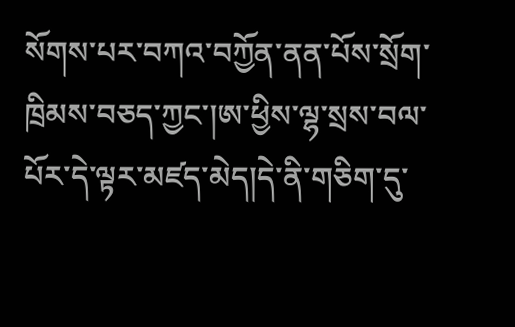སོགས་པར་བཀའ་བཀྱོན་ནན་པོས་སྲོག་ཁྲིམས་བཅད་ཀྱང་།ཨ་ཕྱིས་ལྷ་སྲས་བལ་པོར་དེ་ལྟར་མཛད་མེད།དེ་ནི་གཅིག་དུ་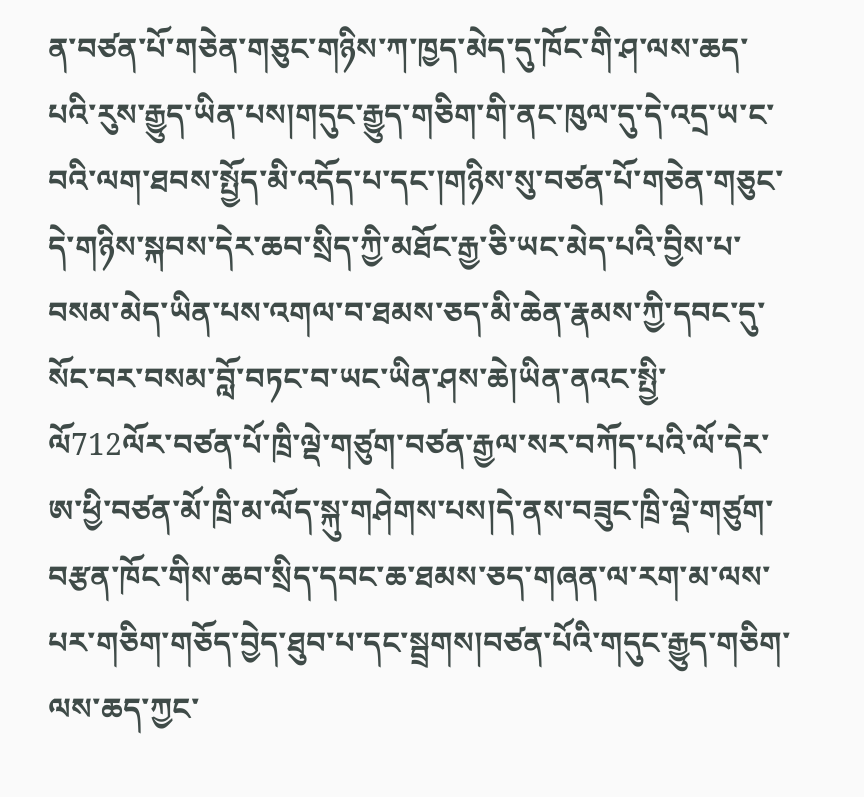ན་བཙན་པོ་གཅེན་གཅུང་གཉིས་ཀ་ཁྱད་མེད་དུ་ཁོང་གི་ཤ་ལས་ཆད་པའི་རུས་རྒྱུད་ཡིན་པས།གདུང་རྒྱུད་གཅིག་གི་ནང་ཁུལ་དུ་དེ་འདྲ་ཡ་ང་བའི་ལག་ཐབས་སྤྱོད་མི་འདོད་པ་དང་།གཉིས་སུ་བཙན་པོ་གཅེན་གཅུང་དེ་གཉིས་སྐབས་དེར་ཆབ་སྲིད་ཀྱི་མཐོང་རྒྱ་ཅི་ཡང་མེད་པའི་བྱིས་པ་བསམ་མེད་ཡིན་པས་འགལ་བ་ཐམས་ཅད་མི་ཆེན་རྣམས་ཀྱི་དབང་དུ་སོང་བར་བསམ་བློ་བཏང་བ་ཡང་ཡིན་ཤས་ཆེ།ཡིན་ནའང་སྤྱི་ལོ712ལོར་བཙན་པོ་ཁྲི་ལྡེ་གཙུག་བཙན་རྒྱལ་སར་བཀོད་པའི་ལོ་དེར་ཨ་ཕྱི་བཙན་མོ་ཁྲི་མ་ལོད་སྐུ་གཤེགས་པས།དེ་ནས་བཟུང་ཁྲི་ལྡེ་གཙུག་བརྩན་ཁོང་གིས་ཆབ་སྲིད་དབང་ཆ་ཐམས་ཅད་གཞན་ལ་རག་མ་ལས་པར་གཅིག་གཅོད་བྱེད་ཐུབ་པ་དང་སྦྲགས།བཙན་པོའི་གདུང་རྒྱུད་གཅིག་ལས་ཆད་ཀྱང་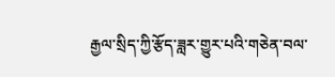རྒྱལ་སྲིད་ཀྱི་རྩོད་ཟླར་གྱུར་པའི་གཅེན་བལ་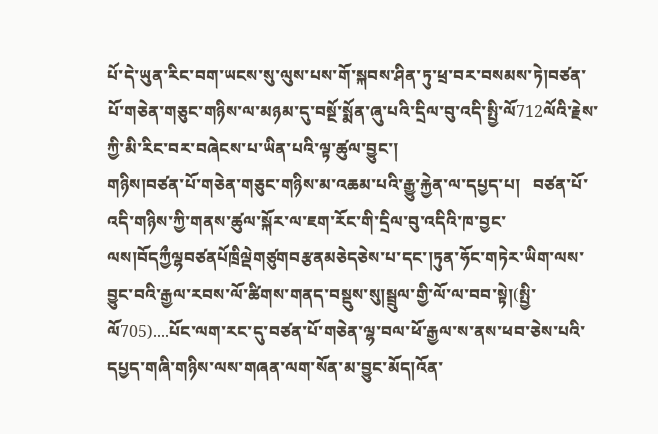པོ་དེ་ཡུན་རིང་བག་ཡངས་སུ་ལུས་པས་གོ་སྐབས་ཤིན་ཏུ་ཕྲ་བར་བསམས་ཏེ།བཙན་པོ་གཅེན་གཅུང་གཉིས་ལ་མཉམ་དུ་བསྔོ་སྨོན་ཞུ་པའི་དྲིལ་བུ་འདི་སྤྱི་ལོ712ལོའི་རྗེས་ཀྱི་མི་རིང་བར་བཞེངས་པ་ཡིན་པའི་ལྟ་ཚུལ་བྱུང་།
གཉིས།བཙན་པོ་གཅེན་གཅུང་གཉིས་མ་འཆམ་པའི་རྒྱུ་རྐྱེན་ལ་དཔྱད་པ།   བཙན་པོ་འདི་གཉིས་ཀྱི་གནས་ཚུལ་སྐོར་ལ་ཇག་རོང་གི་དྲིལ་བུ་འདིའི་ཁ་བྱང་ལས།བོདཀྱྀལྷབཙནཔོཁྲིལྡེགཙུགབརྩནམཅེདཅེས་པ་དང་།ཏུན་ཧོང་གཏེར་ཡིག་ལས་བྱུང་བའི་རྒྱལ་རབས་ལོ་ཚིགས་གནད་བསྡུས་སུ།སྦྲུལ་གྱི་ལོ་ལ་བབ་སྟེ།(སྤྱི་ལོ705)....པོང་ལག་རང་དུ་བཙན་པོ་གཅེན་ལྷ་བལ་ཕོ་རྒྱལ་ས་ནས་ཕབ་ཅེས་པའི་དཔྱད་གཞི་གཉིས་ལས་གཞན་ལག་སོན་མ་བྱུང་མོད།འོན་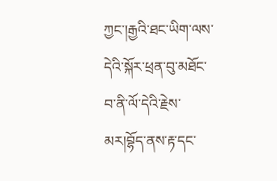ཀྱང་།རྒྱའི་ཐང་ཡིག་ལས་དེའི་སྐོར་ཕྲན་བུ་མཐོང་བ་ནི་ལོ་དེའི་རྗེས་མར།བྷོད་ནས་རྟ་དང་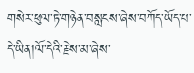གསེར་ཕུལ་ཏེ་གཉེན་བསླངས་ཞེས་བཀོད་ཡོད་པ་དེ་ཡིན།ལོ་དེའི་རྗེས་མ་ཞེས་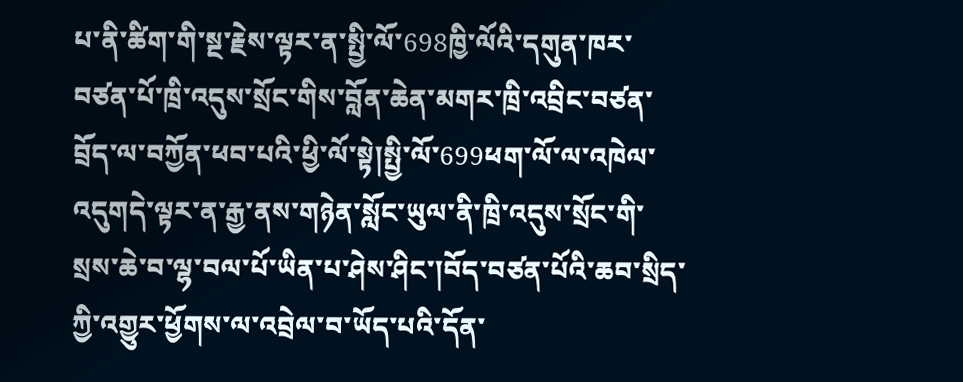པ་ནི་ཚིག་གི་སྔ་རྗེས་ལྟར་ན་སྤྱི་ལོ་698ཁྱི་ལོའི་དགུན་ཁར་བཙན་པོ་ཁྲི་འདུས་སྲོང་གིས་བློན་ཆེན་མགར་ཁྲི་འབྲིང་བཙན་བྲོད་ལ་བཀྱོན་ཕབ་པའི་ཕྱི་ལོ་སྟེ།སྤྱི་ལོ་699ཕག་ལོ་ལ་འཁེལ་འདུགདེ་ལྟར་ན་རྒྱ་ནས་གཉེན་སློང་ཡུལ་ནི་ཁྲི་འདུས་སྲོང་གི་སྲས་ཆེ་བ་ལྷ་བལ་པོ་ཡིན་པ་ཤེས་ཤིང་།བོད་བཙན་པོའི་ཆབ་སྲིད་ཀྱི་འགྱུར་ཕྱོགས་ལ་འབྲེལ་བ་ཡོད་པའི་དོན་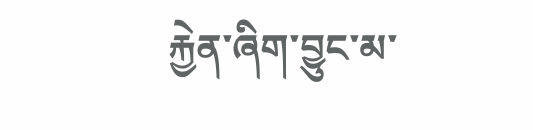རྐྱེན་ཞིག་བྱུང་མ་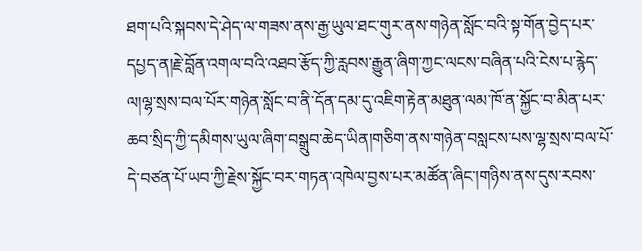ཐག་པའི་སྐབས་དེ་ཤེད་ལ་གཟས་ནས་རྒྱ་ཡུལ་ཐང་གུར་ནས་གཉེན་སློང་བའི་སྟ་གོན་བྱེད་པར་དཔྱད་ན།རྗེ་བློན་འགལ་བའི་འཐབ་རྩོད་ཀྱི་རླབས་རྒྱུན་ཞིག་ཀྱང་ལངས་བཞིན་པའི་ངེས་པ་རྙེད་ལ།ལྷ་སྲས་བལ་པོར་གཉེན་སློང་བ་ནི་དོན་དམ་དུ་འཇིག་རྟེན་མཐུན་ལམ་ཁོ་ན་སྐྱོང་བ་མིན་པར་ཆབ་སྲིད་ཀྱི་དམིགས་ཡུལ་ཞིག་བསྒྲུབ་ཆེད་ཡིན།གཅིག་ནས་གཉེན་བསླངས་པས་ལྷ་སྲས་བལ་པོ་དེ་བཙན་པོ་ཡབ་ཀྱི་རྗེས་སྐྱོང་བར་གཏན་འཁེལ་བྱས་པར་མཚོན་ཞིང་།གཉིས་ནས་དུས་རབས་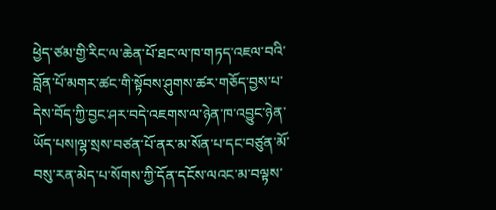ཕྱེད་ཙམ་གྱི་རིང་ལ་ཆེན་པོ་ཐང་ལ་ཁ་གཏད་འཇལ་བའི་བློན་པོ་མགར་ཚང་གི་སྟོབས་ཤུགས་ཚར་གཅོད་བྱས་པ་དེས་བོད་ཀྱི་བྱང་ཤར་བདེ་འཇགས་ལ་ཉེན་ཁ་འབྱུང་ཉེན་ཡོད་པས།ལྷ་སྲས་བཙན་པོ་ནར་མ་སོན་པ་དང་བཙུན་མོ་བསུ་རན་མེད་པ་སོགས་ཀྱི་དོན་དངོས་ལའང་མ་བལྟས་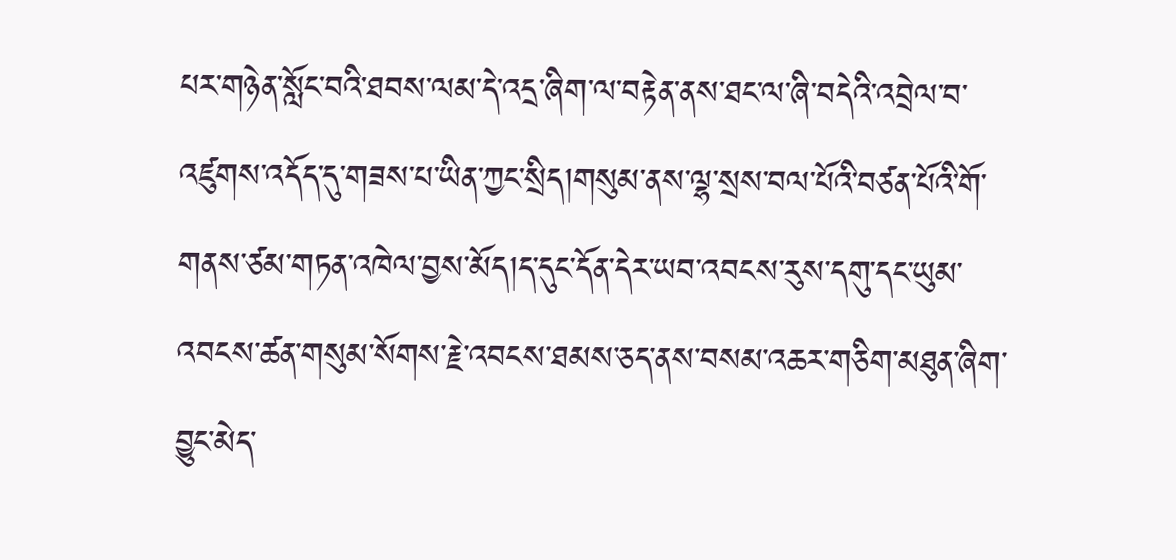པར་གཉེན་སློང་བའི་ཐབས་ལམ་དེ་འདྲ་ཞིག་ལ་བརྟེན་ནས་ཐང་ལ་ཞི་བདེའི་འབྲེལ་བ་འཛུགས་འདོད་དུ་གཟས་པ་ཡིན་ཀྱང་སྲིད།གསུམ་ནས་ལྷ་སྲས་བལ་པོའི་བཙན་པོའི་གོ་གནས་ཙམ་གཏན་འཁེལ་བྱས་མོད།ད་དུང་དོན་དེར་ཡབ་འབངས་རུས་དགུ་དང་ཡུམ་འབངས་ཚན་གསུམ་སོགས་རྗེ་འབངས་ཐམས་ཅད་ནས་བསམ་འཆར་གཅིག་མཐུན་ཞིག་བྱུང་མེད་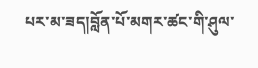པར་མ་ཟད།བློན་པོ་མགར་ཚང་གི་ཤུལ་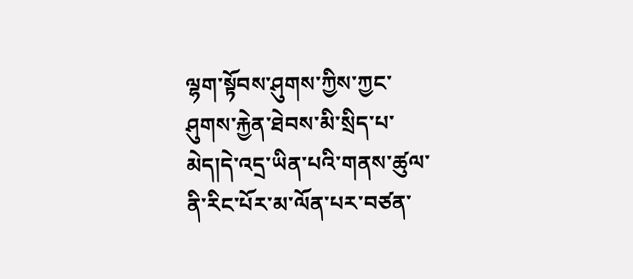ལྷག་སྟོབས་ཤུགས་ཀྱིས་ཀྱང་ཤུགས་རྐྱེན་ཐེབས་མི་སྲིད་པ་མེད།དེ་འདྲ་ཡིན་པའི་གནས་ཚུལ་ནི་རིང་པོར་མ་ལོན་པར་བཙན་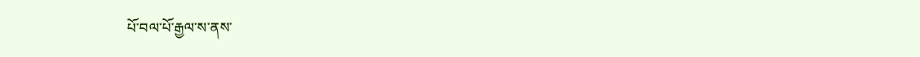པོ་བལ་པོ་རྒྱལ་ས་ནས་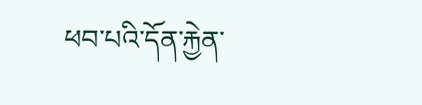ཕབ་པའི་དོན་རྐྱེན་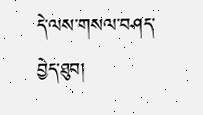དེ་ལས་གསལ་བཤད་བྱེད་ཐུབ།